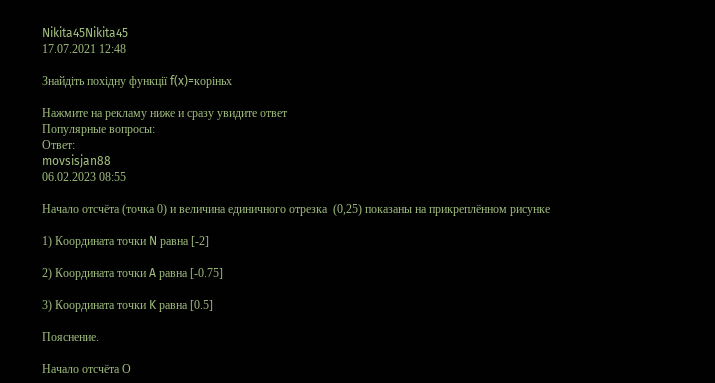Nikita45Nikita45
17.07.2021 12:48

Знайдіть похідну функції f(x)=коріньx

Нажмите на рекламу ниже и сразу увидите ответ
Популярные вопросы:
Ответ:
movsisjan88
06.02.2023 08:55

Начало отсчёта (точка 0) и величина единичного отрезка  (0,25) показаны на прикреплённом рисунке

1) Координата точки N равна [-2]

2) Координата точки A равна [-0.75]

3) Координата точки K равна [0.5]

Пояснение.

Начало отсчёта О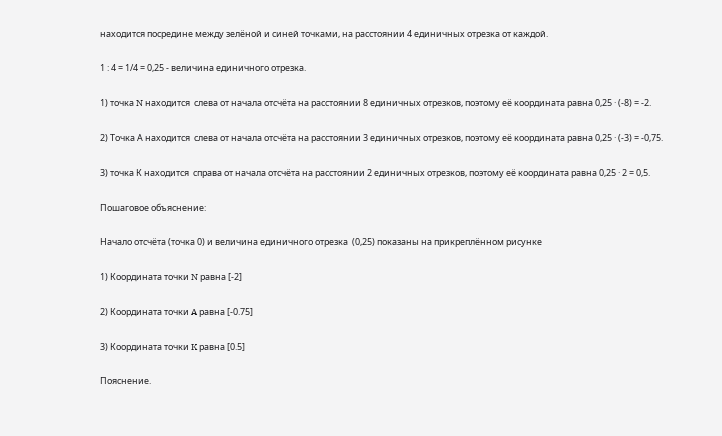находится посредине между зелёной и синей точками, на расстоянии 4 единичных отрезка от каждой.

1 : 4 = 1/4 = 0,25 - величина единичного отрезка.

1) точка N находится  слева от начала отсчёта на расстоянии 8 единичных отрезков, поэтому её координата равна 0,25 · (-8) = -2.

2) Точка А находится  слева от начала отсчёта на расстоянии 3 единичных отрезков, поэтому её координата равна 0,25 · (-3) = -0,75.

3) точка К находится  справа от начала отсчёта на расстоянии 2 единичных отрезков, поэтому её координата равна 0,25 · 2 = 0,5.

Пошаговое объяснение:

Начало отсчёта (точка 0) и величина единичного отрезка  (0,25) показаны на прикреплённом рисунке

1) Координата точки N равна [-2]

2) Координата точки A равна [-0.75]

3) Координата точки K равна [0.5]

Пояснение.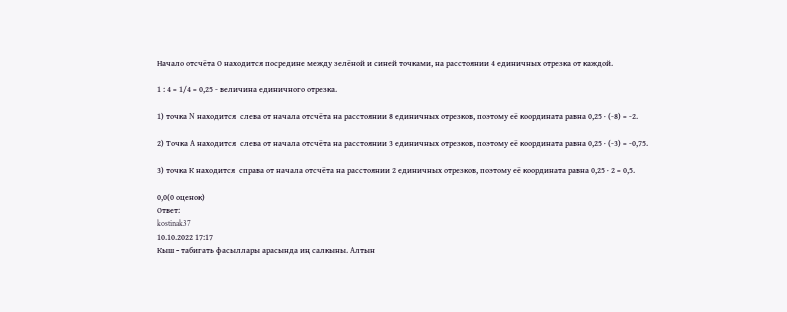Начало отсчёта О находится посредине между зелёной и синей точками, на расстоянии 4 единичных отрезка от каждой.

1 : 4 = 1/4 = 0,25 - величина единичного отрезка.

1) точка N находится  слева от начала отсчёта на расстоянии 8 единичных отрезков, поэтому её координата равна 0,25 · (-8) = -2.

2) Точка А находится  слева от начала отсчёта на расстоянии 3 единичных отрезков, поэтому её координата равна 0,25 · (-3) = -0,75.

3) точка К находится  справа от начала отсчёта на расстоянии 2 единичных отрезков, поэтому её координата равна 0,25 · 2 = 0,5.

0,0(0 оценок)
Ответ:
kostinak37
10.10.2022 17:17
Кыш − табигать фасыллары арасында иң салкыны. Алтын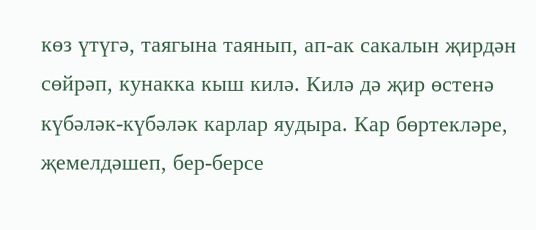көз үтүгә, таягына таянып, ап-ак сакалын җирдән сөйрәп, кунакка кыш килә. Килә дә җир өстенә күбәләк-күбәләк карлар яудыра. Кар бөртекләре, җемелдәшеп, бер-берсе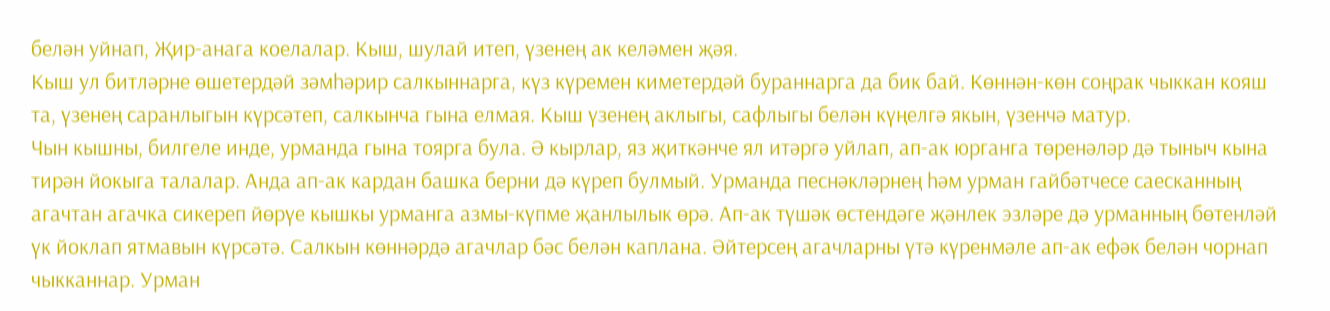белән уйнап, Җир-анага коелалар. Кыш, шулай итеп, үзенең ак келәмен җәя.
Кыш ул битләрне өшетердәй зәмһәрир салкыннарга, күз күремен киметердәй бураннарга да бик бай. Көннән-көн соңрак чыккан кояш та, үзенең саранлыгын күрсәтеп, салкынча гына елмая. Кыш үзенең аклыгы, сафлыгы белән күңелгә якын, үзенчә матур.
Чын кышны, билгеле инде, урманда гына тоярга була. Ә кырлар, яз җиткәнче ял итәргә уйлап, ап-ак юрганга төренәләр дә тыныч кына тирән йокыга талалар. Анда ап-ак кардан башка берни дә күреп булмый. Урманда песнәкләрнең һәм урман гайбәтчесе саесканның агачтан агачка сикереп йөрүе кышкы урманга азмы-күпме җанлылык өрә. Ап-ак түшәк өстендәге җәнлек эзләре дә урманның бөтенләй үк йоклап ятмавын күрсәтә. Салкын көннәрдә агачлар бәс белән каплана. Әйтерсең агачларны үтә күренмәле ап-ак ефәк белән чорнап чыкканнар. Урман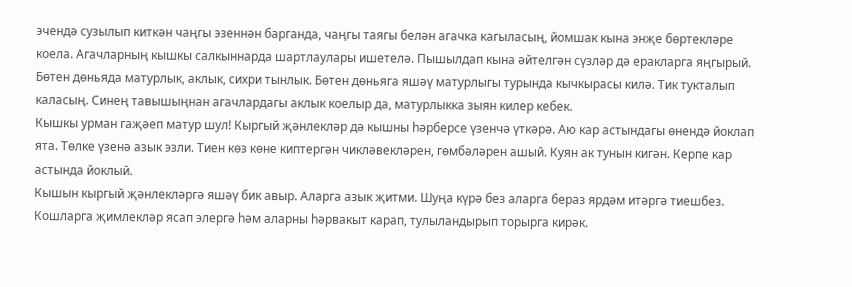эчендә сузылып киткән чаңгы эзеннән барганда, чаңгы таягы белән агачка кагыласың, йомшак кына энҗе бөртекләре коела. Агачларның кышкы салкыннарда шартлаулары ишетелә. Пышылдап кына әйтелгән сүзләр дә еракларга яңгырый. Бөтен дөньяда матурлык, аклык, сихри тынлык. Бөтен дөньяга яшәү матурлыгы турында кычкырасы килә. Тик тукталып каласың. Синең тавышыңнан агачлардагы аклык коелыр да, матурлыкка зыян килер кебек.
Кышкы урман гаҗәеп матур шул! Кыргый җәнлекләр дә кышны һәрберсе үзенчә үткәрә. Аю кар астындагы өнендә йоклап ята. Төлке үзенә азык эзли. Тиен көз көне киптергән чикләвекләрен, гөмбәләрен ашый. Куян ак тунын кигән. Керпе кар астында йоклый.
Кышын кыргый җәнлекләргә яшәү бик авыр. Аларга азык җитми. Шуңа күрә без аларга бераз ярдәм итәргә тиешбез. Кошларга җимлекләр ясап элергә һәм аларны һәрвакыт карап, тулыландырып торырга кирәк.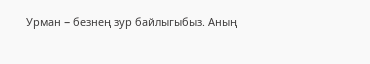Урман − безнең зур байлыгыбыз. Аның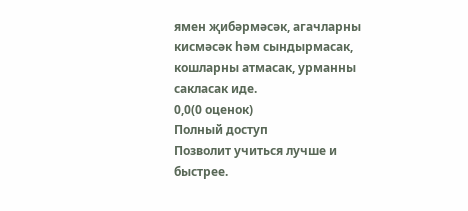ямен җибәрмәсәк, агачларны кисмәсәк һәм сындырмасак, кошларны атмасак, урманны сакласак иде.
0,0(0 оценок)
Полный доступ
Позволит учиться лучше и быстрее.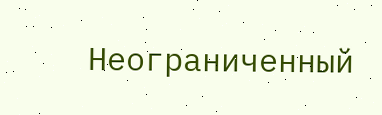Неограниченный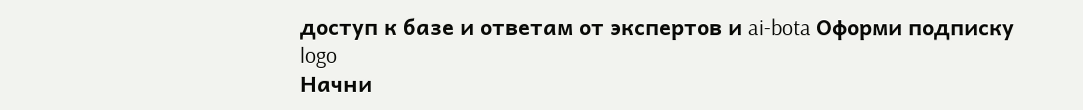доступ к базе и ответам от экспертов и ai-bota Оформи подписку
logo
Начни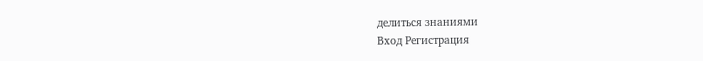делиться знаниями
Вход Регистрация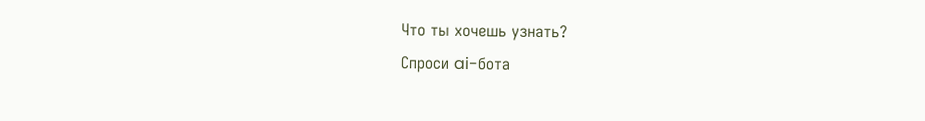Что ты хочешь узнать?
Спроси ai-бота